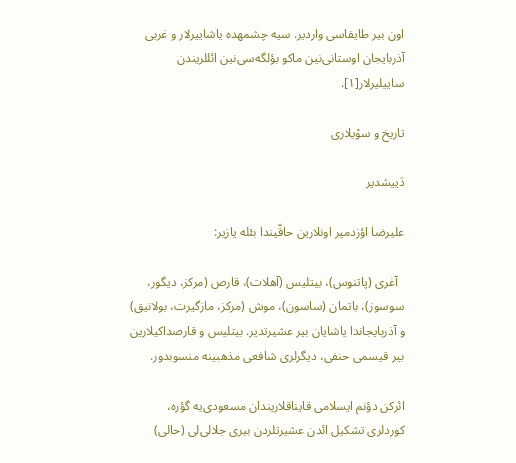اون بیر طایفاسی واردیر. سیه چشمهده یاشاییرلار و غربی آذربایجان اوستانی‌نین ماکو بؤلگه‌سی‌نین ائللریندن ساییلیرلار[۱].

تاریخ و سوْیلاری

دَییشدیر

علیرضا اؤزدمیر اونلارین حاقّیندا بئله یازیر:

  آغری (پاتنوس)، بیتلیس (آهلات)، قارص (مرکز، دیگور، سوسوز)، باتمان (ساسون)، موش (مرکز، مازگیرت، بولانیق) و آذربایجاندا یاشایان بیر عشیرتدیر. بیتلیس و قارصداکیلارین بیر قیسمی حنفی، دیگرلری شافعی مذهبینه منسوبدور.

ائرکن دؤنم ایسلامی قایناقلاریندان مسعودی‌یه گؤره، کوردلری تشکیل ائدن عشیرتلردن بیری جلالی‌لی (حالی)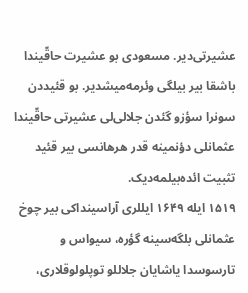عشیرتی‌دیر. مسعودی بو عشیرت حاقّیندا باشقا بیر بیلگی وئرمه‌میشدیر. بو قئیددن سونرا سؤزو گئدن جلالی‌لی عشیرتی حاقّیندا عثمانلی دؤنمینه قدر هرهانسی بیر قئید تثبیت ائده‌بیلمه‌دیک.
۱۵۱۹ ایله ۱۶۴۹ ایللری آراسینداکی بیر چوخ عثمانلی بلگه‌‌سینه گؤره، سیواس و تارسوسدا یاشایان جلاللو توپلولوقلاری،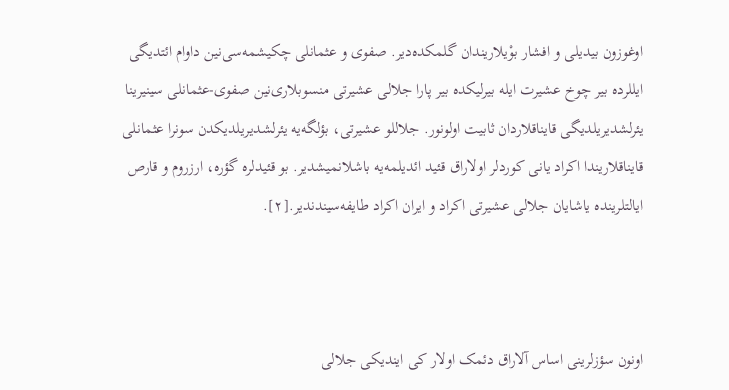اوغوزون بیدیلی و افشار بوْیلاریندان‌ گلمکده‌دیر. صفوی و عثمانلی چکیشمه‌سی‌نین داوام ائتدیگی ایللرده بیر چوخ عشیرت ایله بیرلیکده بیر پارا جلالی عشیرتی منسوبلاری‌نین صفوی-عثمانلی سینیرینا یئرلشدیریلدیگی قایناقلاردان ثابیت اولونور. جلاللو عشیرتی، بؤلگه‌یه یئرلشدیریلدیکدن سونرا عثمانلی قایناقلاریندا اکراد یانی کوردلر اولاراق قئید ائدیلمه‌یه باشلانمیشدیر. بو قئیدلره گؤره، ارزروم و قارص ایالتلرینده یاشایان جلالی عشیرتی اکراد و ایران اکراد طایفه‌سیندندیر.[۲].



اونون سؤزلرینی اساس آلاراق دئمک اولار کی ایندیکی جلالی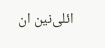ائلی‌نین ان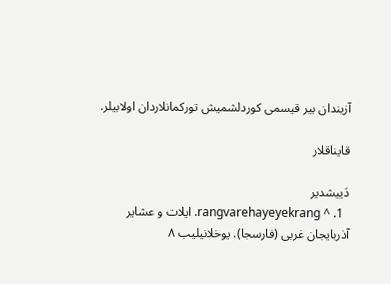آزیندان بیر قیسمی کوردلشمیش تورکمانلاردان اولابیلر.

قایناقلار

دَییشدیر
  1. ^ rangvarehayeyekrang. ايلات و عشاير آذربايجان غربی (فارسجا). یوخلانیلیب ۸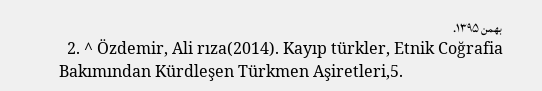بهمن ۱۳۹۵.
  2. ^ Özdemir, Ali rıza(2014). Kayıp türkler, Etnik Coğrafia Bakımından Kürdleşen Türkmen Aşiretleri,5.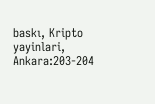baskı, Kripto yayinlari, Ankara:203-204